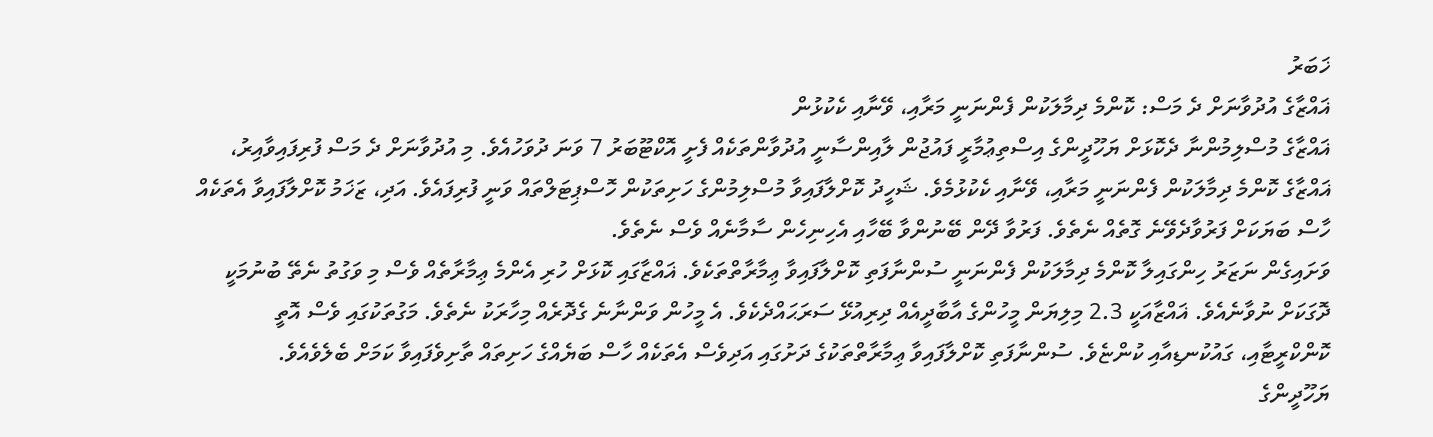ޚަބަރު
ޣައްޒާގެ އުދުވާނަށް ދެ މަސް: ކޮންމެ ދިމާލަކުން ފެންނަނީ މަރާއި، ވޭނާއި ކެކުޅުން
ޣައްޒާގެ މުސްލިމުންނާ ދެކޮޅަށް ޔަހޫދީންގެ އިސްތިޢުމާރީ ފައުޖުން ލާއިންސާނީ އުދުވާންތަކެއް ފެށީ އޮކްޓޫބަރު 7 ވަނަ ދުވަހުއެވެ. މި އުދުވާނަށް ދެ މަސް ފުރިފައިވާއިރު، ޣައްޒާގެ ކޮންމެ ދިމާލަކުން ފެންނަނީ މަރާއި، ވޭނާއި ކެކުޅުމެވެ. ޝަހީދު ކޮށްލާފައިވާ މުސްލިމުންގެ ހަށިތަކުން ހޮސްޕިޓަލްތައް ވަނީ ފުރިފައެވެ. އަދި، ޒަޚަމު ކޮށްލާފައިވާ އެތަކެއް ހާސް ބަޔަކަށް ފަރުވާދެވޭނެ ގޮތެއް ނެތެވެ. ފަރުވާ ދޭން ބޭނުންވާ ބޭހާއި އެހިނިހެން ސާމާނެއް ވެސް ނެތެވެ.
ވަށައިގެން ނަޒަރު ހިންގައިލާ ކޮންމެ ދިމާލަކުން ފެންނަނީ ސުންނާފަތި ކޮށްލާފައިވާ ޢިމާރާތްތަކެވެ. ޣައްޒާގައި ކޮޅަށް ހުރި އެންމެ ޢިމާރާތެއް ވެސް މި ވަގުތު ނެތޭ ބުނުމަކީ ދޮގަކަށް ނުވާނެއެވެ. ޣައްޒާއަކީ 2.3 މިލިޔަން މީހުންގެ އާބާދީއެއް ދިރިއުޅޭ ސަރަޙައްދެކެވެ. އެ މީހުން ވަންނާނެ ގެދޮރެއް މިހާރަކު ނެތެވެ. މަގުތަކުގައި ވެސް އޮތީ ކޮންކްރީޓާއި، ގައުކުނޑިއާއި ކުންޏެވެ. ސުންނާފަތި ކޮށްލާފައިވާ ޢިމާރާތްތަކުގެ ދަށުގައި އަދިވެސް އެތަކެއް ހާސް ބަޔެއްގެ ހަށިތައް ތާށިވެފައިވާ ކަމަށް ބެލެވެއެވެ.
ޔަހޫދީންގެ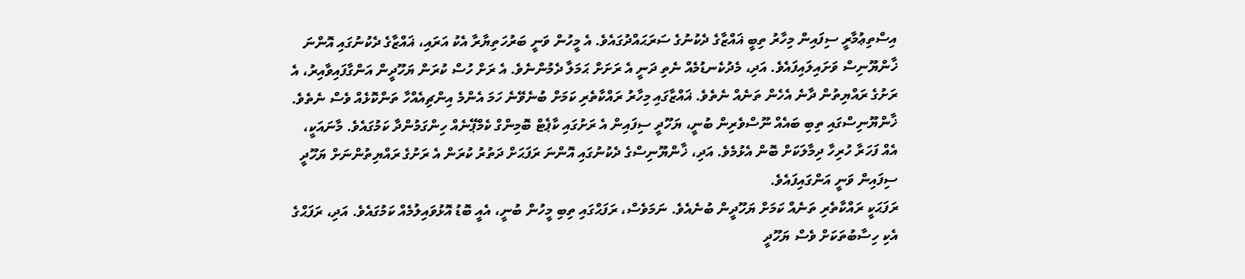އިސްތިޢުމާރީ ސިފައިން މިހާރު ތިބީ ޣައްޒާގެ ދެކުނުގެ ސަރަޙައްދުގައެވެ. އެ މީހުން ވަނީ ބަރުހަތިޔާރާ އެކު އަރައި، ޣައްޒާގެ ދެކުނުގައި އޮންނަ ޚާންޔޫނިސް ވަށައިލައިފައެވެ. އަދި، މެދުކެނޑުމެއް ނެތި ދަނީ އެ ރަށަށް ޙަމަލާ ދެމުންނެވެ. އެ ރަށް ހުސް ކުރަން ޔަހޫދީން އަންގާފައިވާއިރު، އެ ރަށުގެ ރައްޔިތުން ދާނެ އެހެން ތަނެއް ނެތެވެ. ޣައްޒާގައި މިހާރު ރައްކާތެރި ކަމަށް ބުނެވޭނެ ހަމަ އެންމެ އިންޗިއެއްހާ ތަންކޮޅެއް ވެސް ނެތެވެ.
ޚާންޔޫނިސްގައި ތިބި ބައެއް ނޫސްވެރިން ބުނީ، ޔަހޫދީ ސިފައިން އެ ރަށުގައި ކާޕެޓް ބޮމިންގް ކެމްޕޭނެއް ހިންގަމުންދާ ކަމުގައެވެ. މާނައަކީ، އެއް ފަހަރާ ހުރިހާ ދިމާލަކަށް ބޮން އެޅުމެވެ. އަދި، ޚާންޔޫނިސްގެ ދެކުނުގައި އޮންނަ ރަފަޙަށް ދަތުރު ކުރަން އެ ރަށުގެ ރައްޔިތުންނަށް ޔަހޫދީ ސިފައިން ވަނީ އަންގައިފައެވެ.
ރަފަޙަކީ ރައްކާތެރި ތަނެއް ކަމަށް ޔަހޫދީން ބުނެއެވެ. ނަމަވެސް، ރަފަޙްގައި ތިބި މީހުން ބުނީ، އެއީ ބޮޑު އޮޅުވައިލުމެއް ކަމުގައެވެ. އަދި، ރަފަޙްގެ އެކި ހިސާބުތަކަށް ވެސް ޔަހޫދީ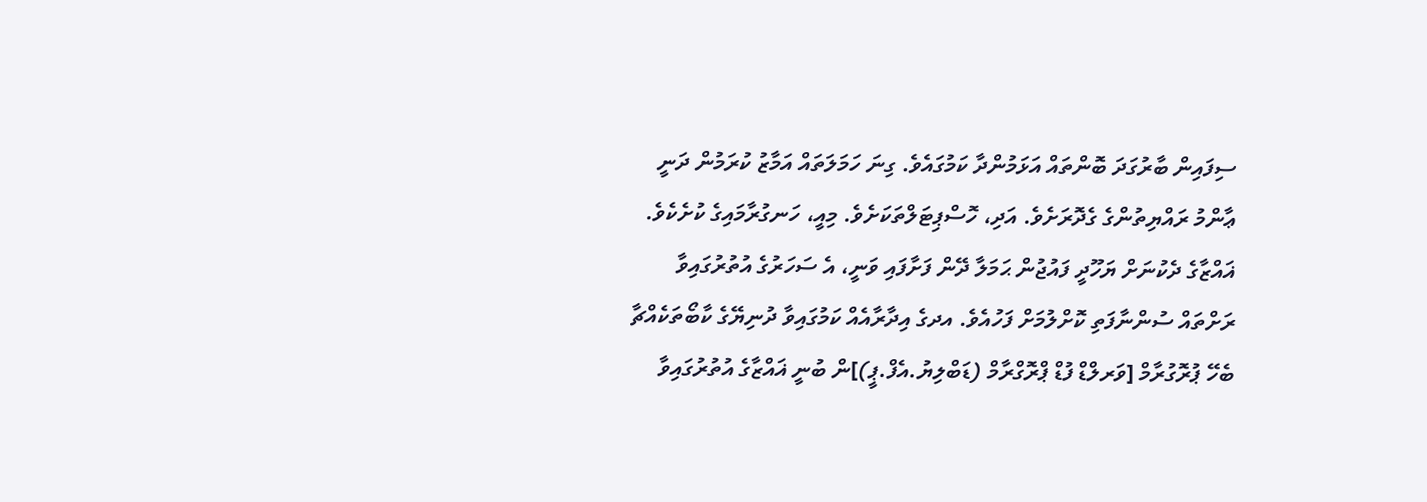ސިފައިން ބާރުގަދަ ބޮންތައް އަޅަމުންދާ ކަމުގައެވެ. ގިނަ ހަމަލަތައް އަމާޒު ކުރަމުން ދަނީ ޢާންމު ރައްޔިތުންގެ ގެދޮރަށެވެ. އަދި، ހޮސްޕިޓަލްތަކަށެވެ. މިއީ، ހަނގުރާމައިގެ ކުށެކެވެ.
ޣައްޒާގެ ދެކުނަށް ޔަހޫދީ ފައުޖުން ޙަމަލާ ދޭން ފަށާފައި ވަނީ، އެ ސަހަރުގެ އުތުރުގައިވާ ރަށްތައް ސުންނާފަތި ކޮށްލުމަށް ފަހުއެވެ. އދގެ އިދާރާއެއް ކަމުގައިވާ ދުނިޔޭގެ ކާބޯތަކެއްޗާ ބެހޭ ޕުރޮގުރާމް [ވަރލްޑް ފުޑް ޕްރޮގްރާމް (ޑަބްލިޔު.އެފް.ޕީ)]ން ބުނީ ޣައްޒާގެ އުތުރުގައިވާ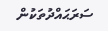ސަރަޙައްދުތަކުން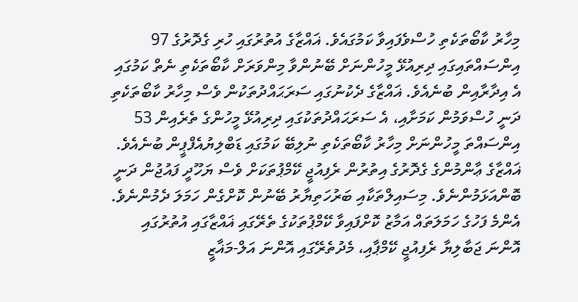މިހާރު ކާބޯތަކެތި ހުސްވެފައިވާ ކަމުގައެވެ. ޣައްޒާގެ އުތުރުގައި ހުރި ގެދޮރުގެ 97 އިންސައްތައިގައި ދިރިއުޅޭ މީހުންނަށް ބޭނުންވާ މިންވަރަށް ކާބޯތަކެތި ނެތް ކަމުގައި އެ އިދާރާއިން ބުނެއެވެ. ޣައްޒާގެ ދެކުނުގައި ސަރަޙައްދުތަކުން ވެސް މިހާރު ކާބޯތަކެތި ދަނީ ހުސްވަމުން ކަމަށާއި، އެ ސަރަޙައްދުތަކުގައި ދިރިއުޅޭ މީހުންގެ ތެރެއިން 53 އިންސައްތަ މީހުންނަށް މިހާރު ކާބޯތަކެތި ނުލިބޭ ކަމުގައި ޑަބްލިޔުއެފްޕީން ބުނެއެވެ.
ޣައްޒާގެ ޢާންމުންގެ ގެދޮރުގެ އިތުރުން ރެފިއުޖީ ކޭމްޕުތަކަށް ވެސް ޔަހޫދީ ފައުޖުން ދަނީ ބޮންއަޅަމުންނެވެ. މިސައިލްތަކާއި ބަރުހަތިޔާރު ބޭނުން ކޮށްގެން ހަމަލަ ދެމުންނެވެ. އެންމެ ފަހުގެ ހަމަލަތައް އަމާޒު ކޮށްފައިވާ ކޭމްޕުތަކުގެ ތެރޭގައި ޣައްޒާގައި އުތުރުގައި އޮންނަ ޖަބާލިޔާ ރެފިއުޖީ ކޭމްޕާއި، މެދުތެރޭގައި އޮންނަ އަލް-މަޣާޒީ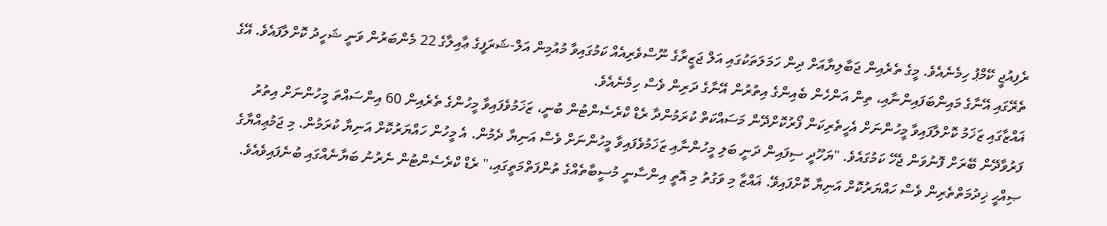ރެފިއުޖީ ކޭމްޕު ހިމެނެއެވެ. މީގެ ތެރެއިން ޖަބާލިޔާއަށް ދިން ހަމަލަތަކުގައި އަލް ޖަޒީރާގެ ނޫސްވެރިއެއް ކަމުގައިވާ މުއުމިން އަލް-ޝަރަފީގެ ޢާއިލާގެ 22 މެންބަރުން ވަނީ ޝަހީދު ކޮށްލާފައެވެ. އޭގެ ތެރޭގައި އޭނާގެ މައިންބަފައިންނާއި، ތިން އަންހެން ބެއިންގެ އިތުރުން އޭނާގެ ދަރިން ވެސް ހިމެނެއެވެ.
ޣައްޒާގައި ޒަޚަމު ކޮށްލާފައިވާ މީހުންނަށް އެހީތެރިކަން ފޯރުކޮށްދޭން މަސައްކަތް ކުރަމުންދާ ރެޑް ކްރެސެންޓުން ބުނީ، ޒަޚަމުވެފައިވާ މީހުންގެ ތެރެއިން 60 އިންސައްތަ މީހުންނަށް އިތުރު ފަރުވާދޭން ބޭރަށް ފޮނުވަން ޖެހޭ ކަމުގައެވެ. "ޔަހޫދީ ސިފައިން ދަނީ ބަލި މީހުންނާއި ޒަޚަމުވެފައިވާ މީހުންނަށް ވެސް އަނިޔާ ދެމުން. އެ މީހުން ހައްޔަރުކޮށް އަނިޔާ ކުރަމުން. މި ޖަމުޢިއްޔާގެ ޞިއްޙީ ޚިދުމަތްތެރިން ވެސް ހައްޔަރުކޮށް އަނިޔާ ކޮށްފައިވޭ. ޣައްޒާ މި ވަގުތު މި އޮތީ އިންސާނީ މުސީބާތެއްގެ ތުންފަތްމަތީގައި،" ރެޑް ކްރެސެންޓުން ނެރުނު ބަޔާނެއްގައި ބުނެފައިވެއެވެ.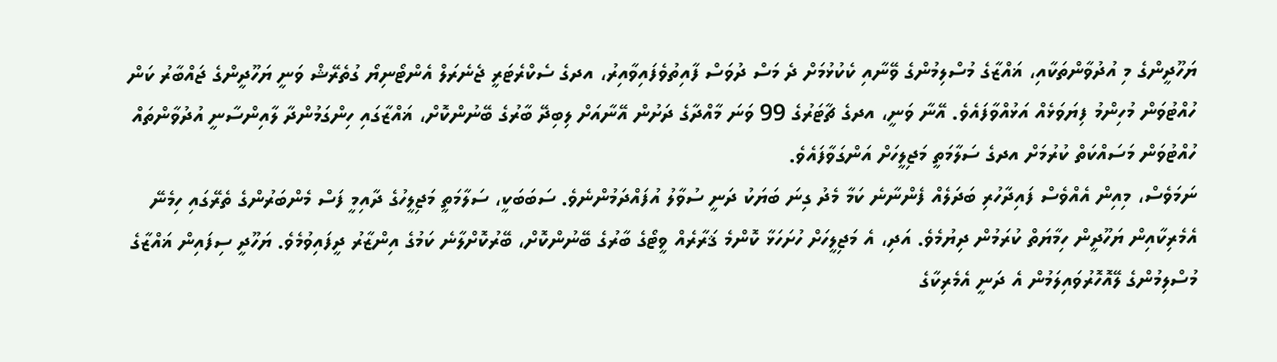ޔަހޫދީންގެ މި އުދުވާންތަކާއި، ޣައްޒާގެ މުސްލިމުންގެ ވޭނާއި ކެކުޅުމަށް ދެ މަސް ދުވަސް ފާއިތުވެފައިވާއިރު، އދގެ ސެކްރެޓަރީ ޖެނެރަލް އެންޓޯނިޔޯ ގުތެރޭޝް ވަނީ ޔަހޫދީންގެ ޖައްބާރު ކަން ހުއްޓުވަން މުހިންމު ފިޔަވަޅެއް އަޅުއްވާފައެވެ. އޭނާ ވަނީ، އދގެ ޗާޓަރުގެ 99 ވަނަ މާއްދާގެ ދަށުން އޭނާއަށް ލިބިދޭ ބާރުގެ ބޭނުންކޮށް، ޣައްޒާގައި ހިންގަމުންދާ ލާއިންސާނީ އުދުވާންތައް ހުއްޓުވަން މަސައްކަތް ކުރުމަށް އދގެ ސަލާމަތީ މަޖިލީހަށް އަންގަވާފައެވެ.
ނަމަވެސް، މިއިން އެއްވެސް ފައިދާހުރި ބަދަލެއް ފެންނާނެ ކަމާ މެދު ގިނަ ބަޔަކު ދަނީ ސުވާލު އުފައްދަމުންނެވެ. ސަބަބަކީ، ސަލާމަތީ މަޖިލީހުގެ ދާއިމީ ފަސް މެންބަރުންގެ ތެރޭގައި ހިމެނޭ އެމެރިކާއިން ޔަހޫދީން ހިމާޔަތް ކުރަމުން ދިޔުމެވެ. އަދި، އެ މަޖިލީހަށް ހުށަހަޅާ ކޮންމެ ޤަރާރެއް ވީޓޯގެ ބާރުގެ ބޭނުންކޮށް، ބޭރުކޮށްލާނެ ކަމުގެ އިންޒާރު ދީފައިވުމެވެ. ޔަހޫދީ ސިފައިން ޣައްޒާގެ މުސްލިމުންގެ ލޭއޮހޮރުވައިލަމުން އެ ދަނީ އެމެރިކާގެ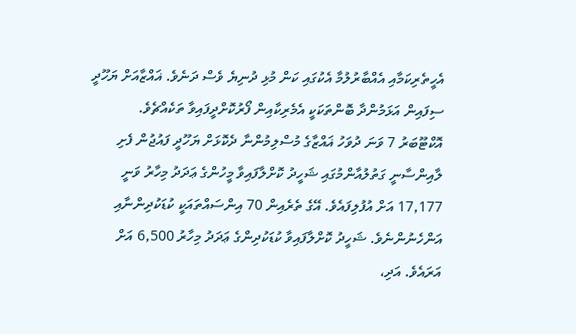އެހީތެރިކަމާއި އެއްބާރުލުމާ އެކުގައި ކަން މުޅި ދުނިޔެ ވެސް ދަނެވެ. ޣައްޒާއަށް ޔަހޫދީ ސިފައިން އަޅަމުންދާ ބޮންތަކަކީ އެމެރިކާއިން ފޯރުކޮށްދީފައިވާ ތަކެއްޗެވެ.
އޮކްޓޫބަރު 7 ވަނަ ދުވަހު ޣައްޒާގެ މުސްލިމުންނާ ދެކޮޅަށް ޔަހޫދީ ފައުޖުން ފެށި ލާއިންސާނީ ގަތުލުއާންމުގައި ޝަހީދު ކޮށްލާފައިވާ މީހުންގެ ޢަދަދު މިހާރު ވަނީ 17,177 އަށް އުފުލިފައެވެ. އޭގެ ތެރެއިން 70 އިންސައްތައަކީ ކުޑަކުދިންނާއި އަންހެނުންނެވެ. ޝަހީދު ކޮށްލާފައިވާ ކުޑަކުދިންގެ ޢަދަދު މިހާރު 6,500 އަށް އަރައެވެ. އަދި،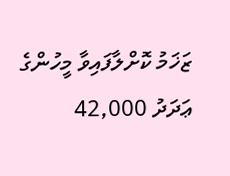ޒަޚަމު ކޮށްލާފައިވާ މީހުންގެ ޢަދަދު 42,000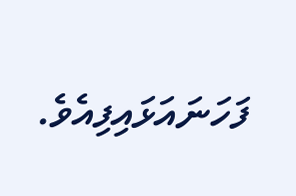ފަހަނައަޅައިފިއެވެ.